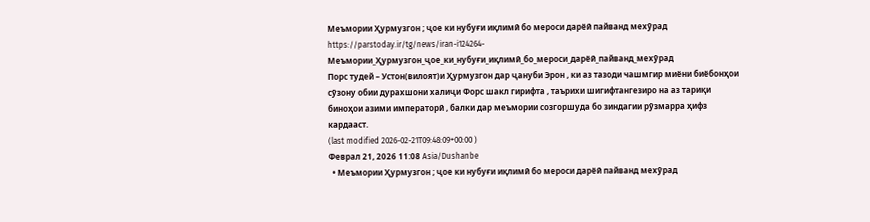Меъмории Ҳурмузгон ; ҷое ки нубуғи иқлимӣ бо мероси дарёӣ пайванд мехӯрад
https://parstoday.ir/tg/news/iran-i124264-Меъмории_Ҳурмузгон_ҷое_ки_нубуғи_иқлимӣ_бо_мероси_дарёӣ_пайванд_мехӯрад
Порс тудей – Устон(вилоят)и Ҳурмузгон дар ҷануби Эрон , ки аз тазоди чашмгир миёни биёбонҳои сӯзону обии дурахшони халиҷи Форс шакл гирифта , таърихи шигифтангезиро на аз тариқи биноҳои азими императорӣ , балки дар меъмории созгоршуда бо зиндагии рӯзмарра ҳифз кардааст.
(last modified 2026-02-21T09:48:09+00:00 )
Феврал 21, 2026 11:08 Asia/Dushanbe
  • Меъмории Ҳурмузгон ; ҷое ки нубуғи иқлимӣ бо мероси дарёӣ пайванд мехӯрад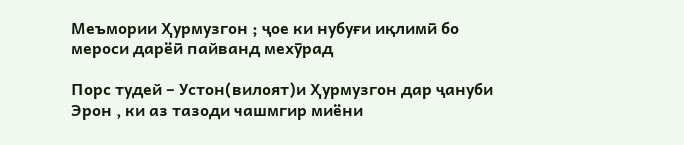Меъмории Ҳурмузгон ; ҷое ки нубуғи иқлимӣ бо мероси дарёӣ пайванд мехӯрад

Порс тудей – Устон(вилоят)и Ҳурмузгон дар ҷануби Эрон , ки аз тазоди чашмгир миёни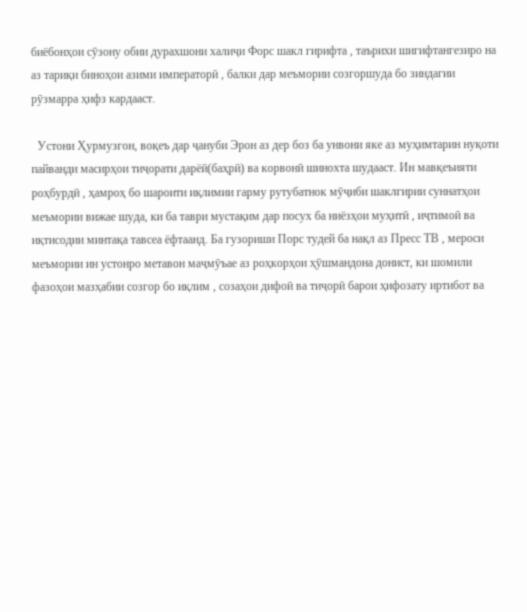биёбонҳои сӯзону обии дурахшони халиҷи Форс шакл гирифта , таърихи шигифтангезиро на аз тариқи биноҳои азими императорӣ , балки дар меъмории созгоршуда бо зиндагии рӯзмарра ҳифз кардааст.

  Устони Ҳурмузгон, воқеъ дар ҷануби Эрон аз дер боз ба унвони яке аз муҳимтарин нуқоти пайванди масирҳои тиҷорати дарёӣ(баҳрӣ) ва корвонӣ шинохта шудааст. Ин мавқеъияти роҳбурдӣ , ҳамроҳ бо шароити иқлимии гарму рутубатнок мӯҷиби шаклгирии суннатҳои меъмории вижае шуда, ки ба таври мустақим дар посух ба ниёзҳои муҳитӣ , иҷтимоӣ ва иқтисодии минтақа тавсеа ёфтаанд. Ба гузориши Порс тудей ба нақл аз Пресс ТВ , мероси меъмории ин устонро метавон маҷмӯъае аз роҳкорҳои ҳӯшмандона донист, ки шомили фазоҳои мазҳабии созгор бо иқлим , созаҳои дифоӣ ва тиҷорӣ барои ҳифозату иртибот ва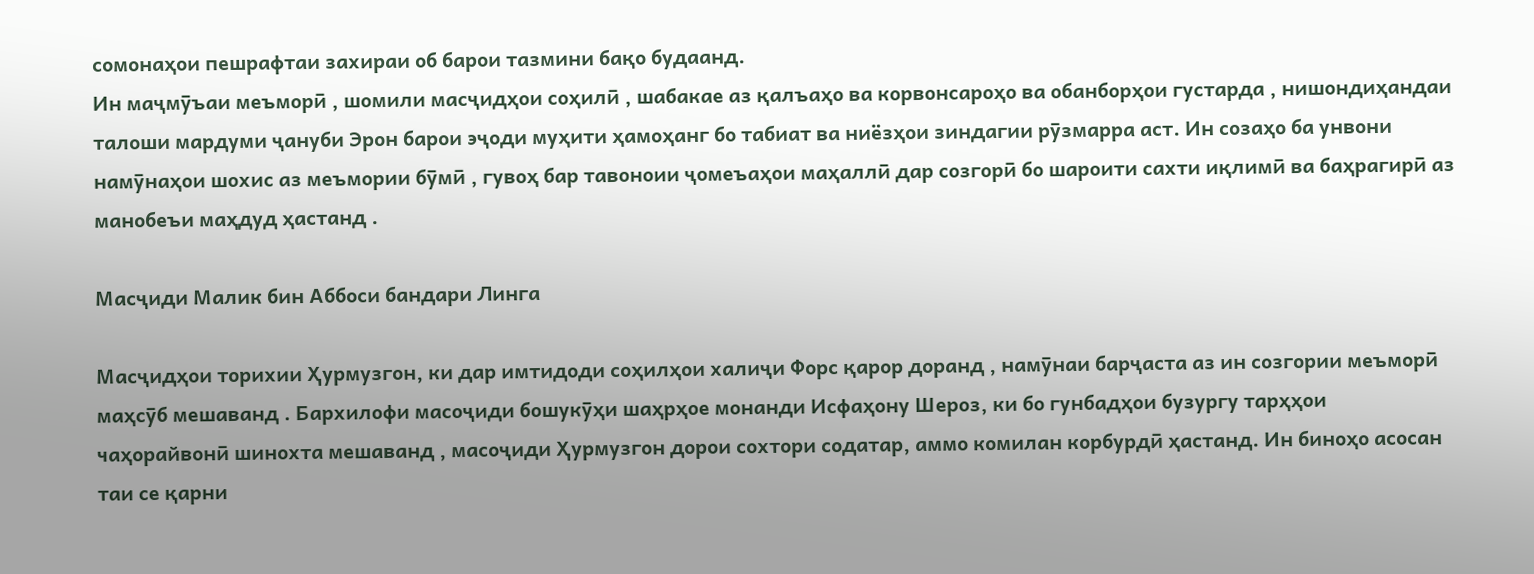сомонаҳои пешрафтаи захираи об барои тазмини бақо будаанд.
Ин маҷмӯъаи меъморӣ , шомили масҷидҳои соҳилӣ , шабакае аз қалъаҳо ва корвонсароҳо ва обанборҳои густарда , нишондиҳандаи талоши мардуми ҷануби Эрон барои эҷоди муҳити ҳамоҳанг бо табиат ва ниёзҳои зиндагии рӯзмарра аст. Ин созаҳо ба унвони намӯнаҳои шохис аз меъмории бӯмӣ , гувоҳ бар тавоноии ҷомеъаҳои маҳаллӣ дар созгорӣ бо шароити сахти иқлимӣ ва баҳрагирӣ аз манобеъи маҳдуд ҳастанд .

Масҷиди Малик бин Аббоси бандари Линга

Масҷидҳои торихии Ҳурмузгон, ки дар имтидоди соҳилҳои халиҷи Форс қарор доранд , намӯнаи барҷаста аз ин созгории меъморӣ маҳсӯб мешаванд . Бархилофи масоҷиди бошукӯҳи шаҳрҳое монанди Исфаҳону Шероз, ки бо гунбадҳои бузургу тарҳҳои чаҳорайвонӣ шинохта мешаванд , масоҷиди Ҳурмузгон дорои сохтори содатар, аммо комилан корбурдӣ ҳастанд. Ин биноҳо асосан таи се қарни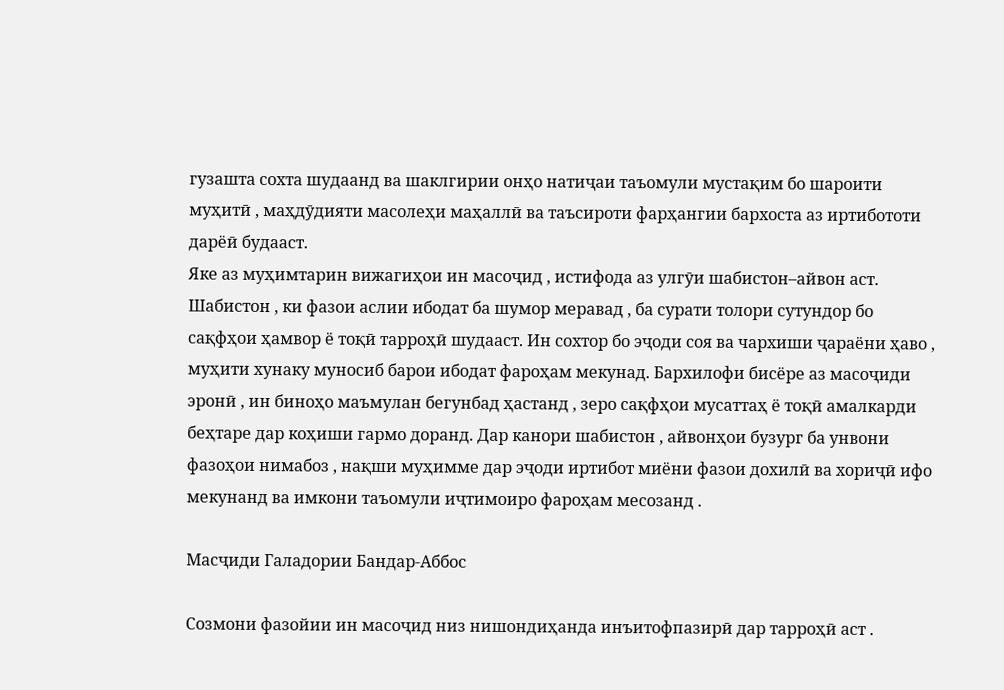гузашта сохта шудаанд ва шаклгирии онҳо натиҷаи таъомули мустақим бо шароити муҳитӣ , маҳдӯдияти масолеҳи маҳаллӣ ва таъсироти фарҳангии бархоста аз иртибототи дарёӣ будааст.
Яке аз муҳимтарин вижагиҳои ин масоҷид , истифода аз улгӯи шабистон–айвон аст. Шабистон , ки фазои аслии ибодат ба шумор меравад , ба сурати толори сутундор бо сақфҳои ҳамвор ё тоқӣ тарроҳӣ шудааст. Ин сохтор бо эҷоди соя ва чархиши ҷараёни ҳаво , муҳити хунаку муносиб барои ибодат фароҳам мекунад. Бархилофи бисёре аз масоҷиди эронӣ , ин биноҳо маъмулан бегунбад ҳастанд , зеро сақфҳои мусаттаҳ ё тоқӣ амалкарди беҳтаре дар коҳиши гармо доранд. Дар канори шабистон , айвонҳои бузург ба унвони фазоҳои нимабоз , нақши муҳимме дар эҷоди иртибот миёни фазои дохилӣ ва хориҷӣ ифо мекунанд ва имкони таъомули иҷтимоиро фароҳам месозанд .

Масҷиди Галадории Бандар-Аббос

Созмони фазойии ин масоҷид низ нишондиҳанда инъитофпазирӣ дар тарроҳӣ аст .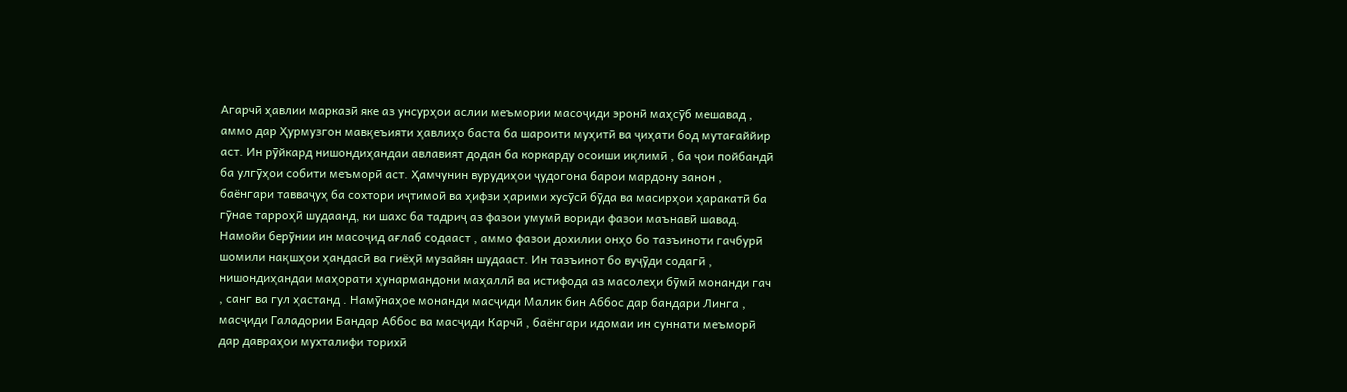Агарчӣ ҳавлии марказӣ яке аз унсурҳои аслии меъмории масоҷиди эронӣ маҳсӯб мешавад , аммо дар Ҳурмузгон мавқеъияти ҳавлиҳо баста ба шароити муҳитӣ ва ҷиҳати бод мутағаййир аст. Ин рӯйкард нишондиҳандаи авлавият додан ба коркарду осоиши иқлимӣ , ба ҷои пойбандӣ ба улгӯҳои собити меъморӣ аст. Ҳамчунин вурудиҳои ҷудогона барои мардону занон , баёнгари тавваҷуҳ ба сохтори иҷтимоӣ ва ҳифзи ҳарими хусӯсӣ бӯда ва масирҳои ҳаракатӣ ба гӯнае тарроҳӣ шудаанд, ки шахс ба тадриҷ аз фазои умумӣ вориди фазои маънавӣ шавад.
Намойи берӯнии ин масоҷид ағлаб содааст , аммо фазои дохилии онҳо бо тазъиноти гачбурӣ шомили нақшҳои ҳандасӣ ва гиёҳӣ музайян шудааст. Ин тазъинот бо вуҷӯди содагӣ , нишондиҳандаи маҳорати ҳунармандони маҳаллӣ ва истифода аз масолеҳи бӯмӣ монанди гач , санг ва гул ҳастанд . Намӯнаҳое монанди масҷиди Малик бин Аббос дар бандари Линга , масҷиди Галадории Бандар Аббос ва масҷиди Карчӣ , баёнгари идомаи ин суннати меъморӣ дар давраҳои мухталифи торихӣ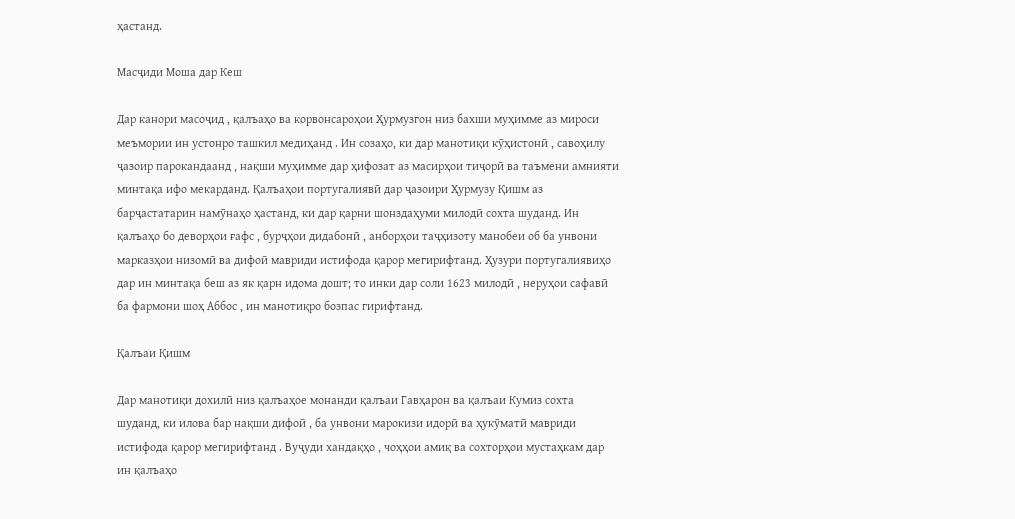ҳастанд.

Масҷиди Моша дар Кеш

Дар канори масоҷид , қалъаҳо ва корвонсароҳои Ҳурмузгон низ бахши муҳимме аз мироси меъмории ин устонро ташкил медиҳанд . Ин созаҳо, ки дар манотиқи кӯҳистонӣ , савоҳилу ҷазоир парокандаанд , нақши муҳимме дар ҳифозат аз масирҳои тиҷорӣ ва таъмени амнияти минтақа ифо мекарданд. Қалъаҳои португалиявӣ дар ҷазоири Ҳурмузу Қишм аз барҷастатарин намӯнаҳо ҳастанд, ки дар қарни шонздаҳуми милодӣ сохта шуданд. Ин қалъаҳо бо деворҳои ғафс , бурҷҳои дидабонӣ , анборҳои таҷҳизоту манобеи об ба унвони марказҳои низомӣ ва дифоӣ мавриди истифода қарор мегирифтанд. Ҳузури португалиявиҳо дар ин минтақа беш аз як қарн идома дошт; то инки дар соли 1623 милодӣ , неруҳои сафавӣ ба фармони шоҳ Аббос , ин манотиқро бозпас гирифтанд.

Қалъаи Қишм

Дар манотиқи дохилӣ низ қалъаҳое монанди қалъаи Гавҳарон ва қалъаи Кумиз сохта шуданд, ки илова бар нақши дифоӣ , ба унвони марокизи идорӣ ва ҳукӯматӣ мавриди истифода қарор мегирифтанд . Вуҷуди хандақҳо , чоҳҳои амиқ ва сохторҳои мустаҳкам дар ин қалъаҳо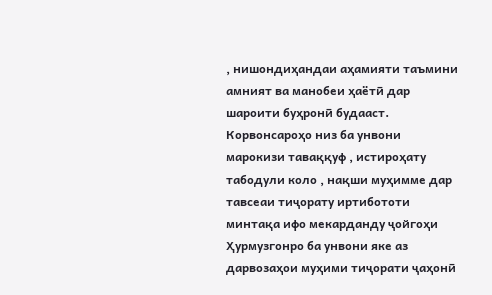, нишондиҳандаи аҳамияти таъмини амният ва манобеи ҳаётӣ дар шароити буҳронӣ будааст. Корвонсароҳо низ ба унвони марокизи таваққуф , истироҳату табодули коло , нақши муҳимме дар тавсеаи тиҷорату иртибототи минтақа ифо мекарданду ҷойгоҳи Ҳурмузгонро ба унвони яке аз дарвозаҳои муҳими тиҷорати ҷаҳонӣ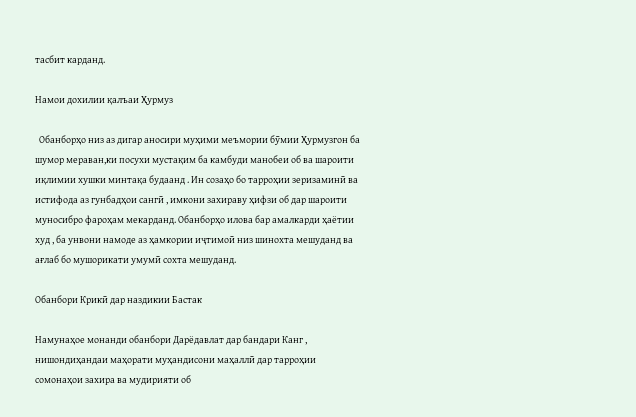тасбит карданд.

Намои дохилии қалъаи Ҳурмуз

  Обанборҳо низ аз дигар аносири муҳими меъмории бӯмии Ҳурмузгон ба шумор мераван,ки посухи мустақим ба камбуди манобеи об ва шароити иқлимии хушки минтақа будаанд . Ин созаҳо бо тарроҳии зеризаминӣ ва истифода аз гунбадҳои сангӣ , имкони захираву ҳифзи об дар шароити муносибро фароҳам мекарданд. Обанборҳо илова бар амалкарди ҳаётии худ , ба унвони намоде аз ҳамкории иҷтимоӣ низ шинохта мешуданд ва ағлаб бо мушорикати умумӣ сохта мешуданд.

Обанбори Крикӣ дар наздикии Бастак

Намунаҳое монанди обанбори Дарёдавлат дар бандари Канг , нишондиҳандаи маҳорати муҳандисони маҳаллӣ дар тарроҳии сомонаҳои захира ва мудирияти об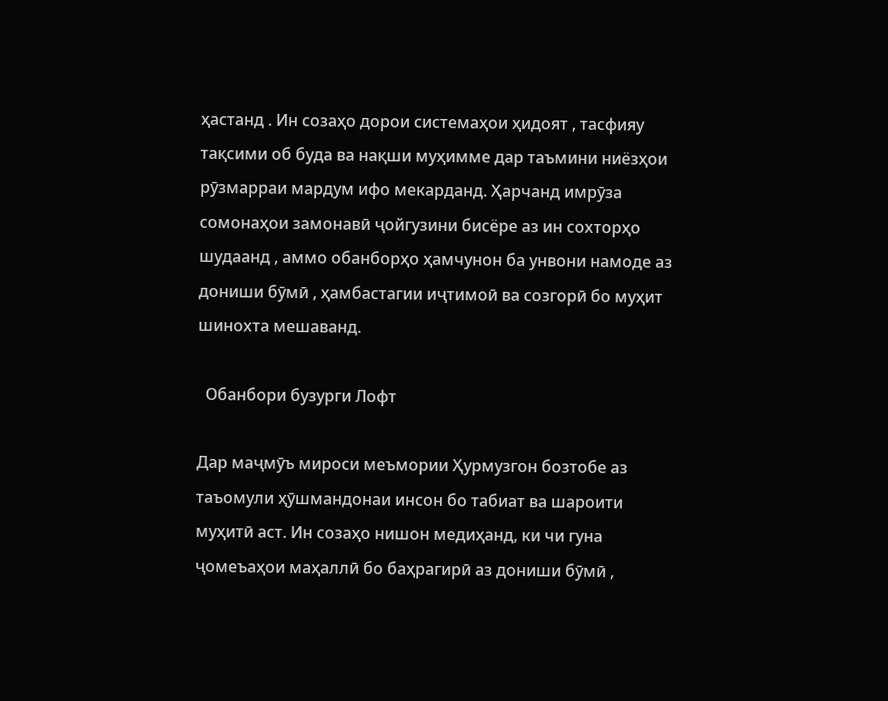ҳастанд . Ин созаҳо дорои системаҳои ҳидоят , тасфияу тақсими об буда ва нақши муҳимме дар таъмини ниёзҳои рӯзмарраи мардум ифо мекарданд. Ҳарчанд имрӯза сомонаҳои замонавӣ ҷойгузини бисёре аз ин сохторҳо шудаанд , аммо обанборҳо ҳамчунон ба унвони намоде аз дониши бӯмӣ , ҳамбастагии иҷтимоӣ ва созгорӣ бо муҳит шинохта мешаванд.

  Обанбори бузурги Лофт

Дар маҷмӯъ мироси меъмории Ҳурмузгон бозтобе аз таъомули ҳӯшмандонаи инсон бо табиат ва шароити муҳитӣ аст. Ин созаҳо нишон медиҳанд, ки чи гуна ҷомеъаҳои маҳаллӣ бо баҳрагирӣ аз дониши бӯмӣ ,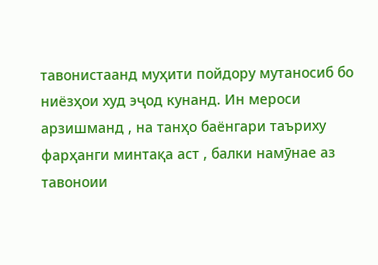тавонистаанд муҳити пойдору мутаносиб бо ниёзҳои худ эҷод кунанд. Ин мероси арзишманд , на танҳо баёнгари таъриху фарҳанги минтақа аст , балки намӯнае аз тавоноии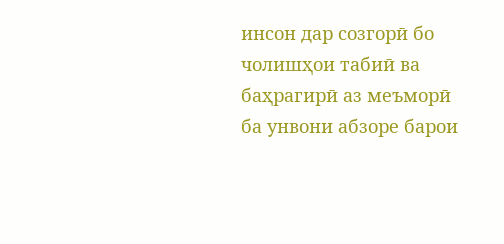инсон дар созгорӣ бо чолишҳои табиӣ ва баҳрагирӣ аз меъморӣ ба унвони абзоре барои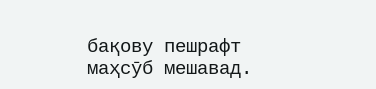бақову пешрафт маҳсӯб мешавад.